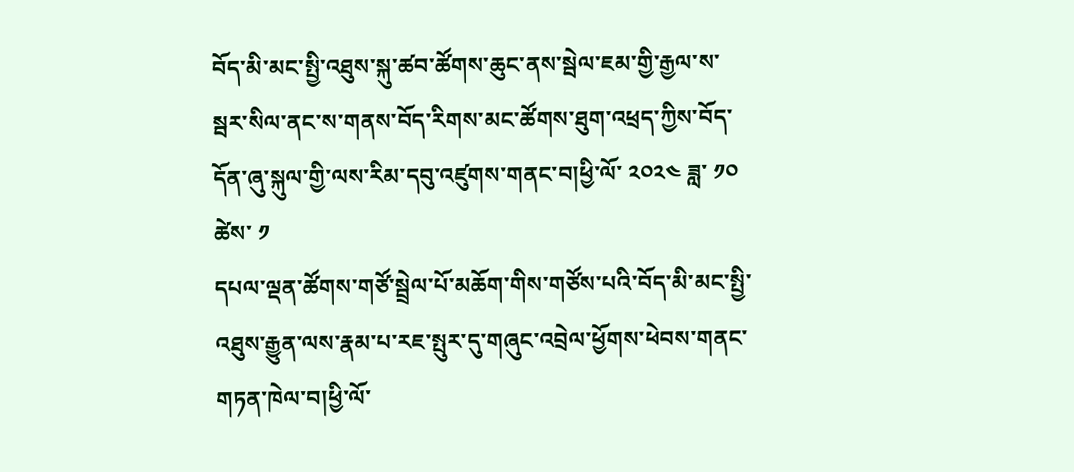བོད་མི་མང་སྤྱི་འཐུས་སྐུ་ཚབ་ཚོགས་ཆུང་ནས་སྦེལ་ཇམ་གྱི་རྒྱལ་ས་སྦར་སིལ་ནང་ས་གནས་བོད་རིགས་མང་ཚོགས་ཐུག་འཕྲད་ཀྱིས་བོད་དོན་ཞུ་སྐུལ་གྱི་ལས་རིམ་དབུ་འཛུགས་གནང་བ།ཕྱི་ལོ་ ༢༠༢༤ ཟླ་ ༡༠ ཚེས་ ༡
དཔལ་ལྡན་ཚོགས་གཙོ་སྦྲེལ་པོ་མཆོག་གིས་གཙོས་པའི་བོད་མི་མང་སྤྱི་འཐུས་རྒྱུན་ལས་རྣམ་པ་རཇ་སྤུར་དུ་གཞུང་འབྲེལ་ཕྱོགས་ཕེབས་གནང་གཏན་ཁེལ་བ།ཕྱི་ལོ་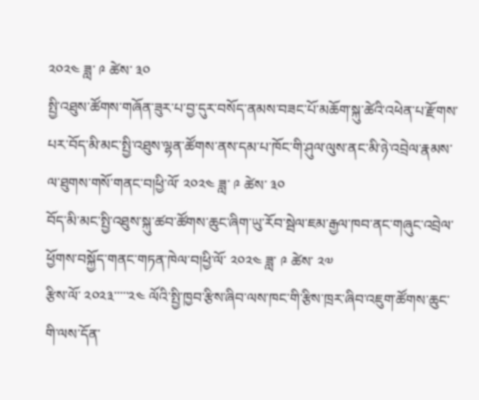༢༠༢༤ ཟླ་ ༩ ཚེས་ ༣༠
སྤྱི་འཐུས་ཚོགས་གཞོན་ཟུར་པ་བྱ་དུར་བསོད་ནམས་བཟང་པོ་མཆོག་སྐུ་ཚེའི་འཕེན་པ་རྫོགས་པར་བོད་མི་མང་སྤྱི་འཐུས་ལྷན་ཚོགས་ནས་དམ་པ་ཁོང་གི་ཤུལ་ལུས་ནང་མི་ཉེ་འབྲེལ་རྣམས་ལ་ཐུགས་གསོ་གནང་བ།ཕྱི་ལོ་ ༢༠༢༤ ཟླ་ ༩ ཚེས་ ༣༠
བོད་མི་མང་སྤྱི་འཐུས་སྐུ་ཚབ་ཚོགས་ཆུང་ཞིག་ཡུ་རོབ་སྦེལ་ཇམ་རྒྱལ་ཁབ་ནང་གཞུང་འབྲེལ་ཕྱོགས་བསྐྱོད་གནང་གཏན་ཁེལ་བ།ཕྱི་ལོ་ ༢༠༢༤ ཟླ་ ༩ ཚེས་ ༢༧
རྩིས་ལོ་ ༢༠༢༣་་་་་༢༤ ལོའི་སྤྱི་ཁྱབ་རྩིས་ཞིབ་ལས་ཁང་གི་རྩིས་ཁྲར་ཞིབ་འཇུག་ཚོགས་ཆུང་གི་ལས་དོན་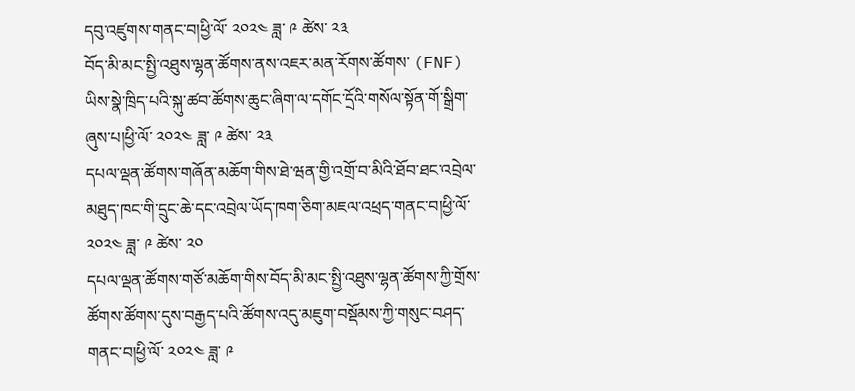དབུ་འཛུགས་གནང་བ།ཕྱི་ལོ་ ༢༠༢༤ ཟླ་ ༩ ཚེས་ ༢༣
བོད་མི་མང་སྤྱི་འཐུས་ལྷན་ཚོགས་ནས་འཇར་མན་རོགས་ཚོགས་ (FNF) ཡིས་སྣེ་ཁྲིད་པའི་སྐུ་ཚབ་ཚོགས་ཆུང་ཞིག་ལ་དགོང་དྲོའི་གསོལ་སྟོན་གོ་སྒྲིག་ཞུས་པ།ཕྱི་ལོ་ ༢༠༢༤ ཟླ་ ༩ ཚེས་ ༢༣
དཔལ་ལྡན་ཚོགས་གཞོན་མཆོག་གིས་ཐེ་ཝན་གྱི་འགྲོ་བ་མིའི་ཐོབ་ཐང་འབྲེལ་མཐུད་ཁང་གི་དྲུང་ཆེ་དང་འབྲེལ་ཡོད་ཁག་ཅིག་མཇལ་འཕྲད་གནང་བ།ཕྱི་ལོ་ ༢༠༢༤ ཟླ་ ༩ ཚེས་ ༢༠
དཔལ་ལྡན་ཚོགས་གཙོ་མཆོག་གིས་བོད་མི་མང་སྤྱི་འཐུས་ལྷན་ཚོགས་ཀྱི་གྲོས་ཚོགས་ཚོགས་དུས་བརྒྱད་པའི་ཚོགས་འདུ་མཇུག་བསྡོམས་ཀྱི་གསུང་བཤད་གནང་བ།ཕྱི་ལོ་ ༢༠༢༤ ཟླ་ ༩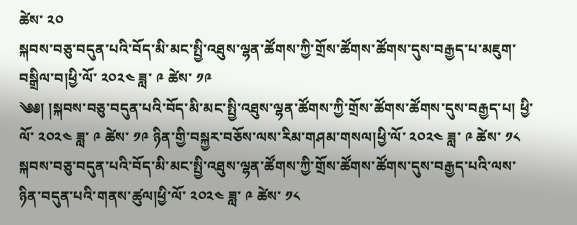ཚེས་ ༢༠
སྐབས་བཅུ་བདུན་པའི་བོད་མི་མང་སྤྱི་འཐུས་ལྷན་ཚོགས་ཀྱི་གྲོས་ཚོགས་ཚོགས་དུས་བརྒྱད་པ་མཇུག་བསྒྲིལ་བ།ཕྱི་ལོ་ ༢༠༢༤ ཟླ་ ༩ ཚེས་ ༡༩
༄༅། །སྐབས་བཅུ་བདུན་པའི་བོད་མི་མང་སྤྱི་འཐུས་ལྷན་ཚོགས་ཀྱི་གྲོས་ཚོགས་ཚོགས་དུས་བརྒྱད་པ། ཕྱི་ལོ་ ༢༠༢༤ ཟླ་ ༩ ཚེས་ ༡༩ ཉིན་གྱི་བསྐྱར་བཅོས་ལས་རིམ་གཤམ་གསལ།ཕྱི་ལོ་ ༢༠༢༤ ཟླ་ ༩ ཚེས་ ༡༨
སྐབས་བཅུ་བདུན་པའི་བོད་མི་མང་སྤྱི་འཐུས་ལྷན་ཚོགས་ཀྱི་གྲོས་ཚོགས་ཚོགས་དུས་བརྒྱད་པའི་ལས་ཉིན་བདུན་པའི་གནས་ཚུལ།ཕྱི་ལོ་ ༢༠༢༤ ཟླ་ ༩ ཚེས་ ༡༨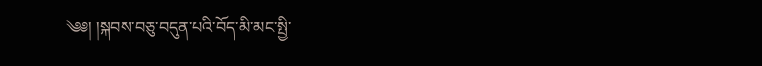༄༅། །སྐབས་བཅུ་བདུན་པའི་བོད་མི་མང་སྤྱི་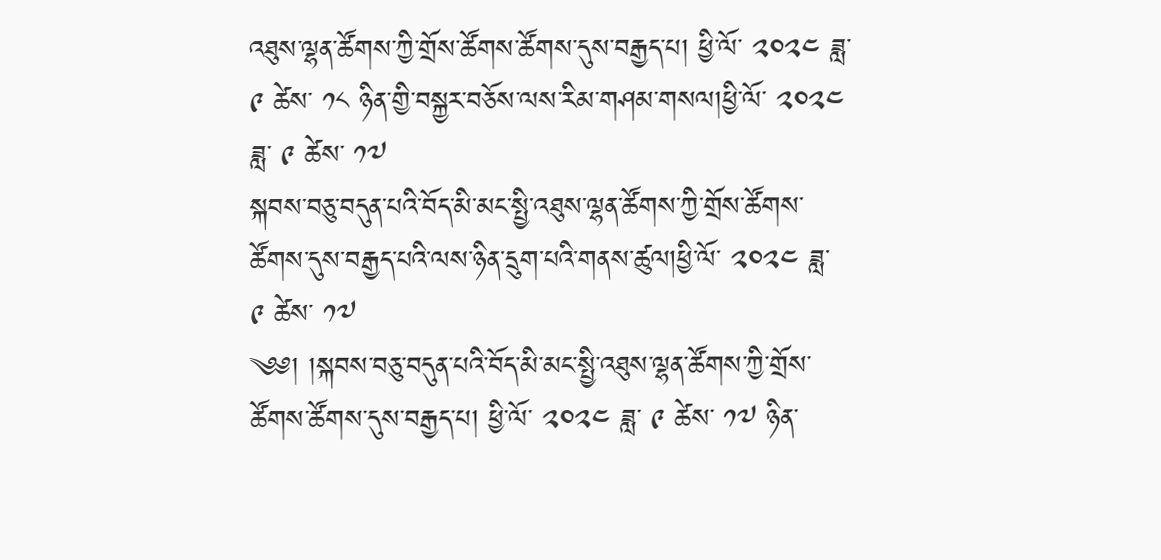འཐུས་ལྷན་ཚོགས་ཀྱི་གྲོས་ཚོགས་ཚོགས་དུས་བརྒྱད་པ། ཕྱི་ལོ་ ༢༠༢༤ ཟླ་ ༩ ཚེས་ ༡༨ ཉིན་གྱི་བསྐྱར་བཅོས་ལས་རིམ་གཤམ་གསལ།ཕྱི་ལོ་ ༢༠༢༤ ཟླ་ ༩ ཚེས་ ༡༧
སྐབས་བཅུ་བདུན་པའི་བོད་མི་མང་སྤྱི་འཐུས་ལྷན་ཚོགས་ཀྱི་གྲོས་ཚོགས་ཚོགས་དུས་བརྒྱད་པའི་ལས་ཉིན་དྲུག་པའི་གནས་ཚུལ།ཕྱི་ལོ་ ༢༠༢༤ ཟླ་ ༩ ཚེས་ ༡༧
༄༅། །སྐབས་བཅུ་བདུན་པའི་བོད་མི་མང་སྤྱི་འཐུས་ལྷན་ཚོགས་ཀྱི་གྲོས་ཚོགས་ཚོགས་དུས་བརྒྱད་པ། ཕྱི་ལོ་ ༢༠༢༤ ཟླ་ ༩ ཚེས་ ༡༧ ཉིན་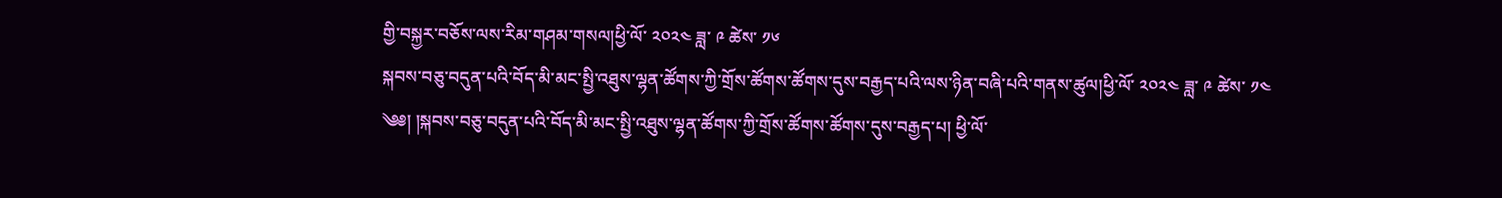གྱི་བསྐྱར་བཅོས་ལས་རིམ་གཤམ་གསལ།ཕྱི་ལོ་ ༢༠༢༤ ཟླ་ ༩ ཚེས་ ༡༦
སྐབས་བཅུ་བདུན་པའི་བོད་མི་མང་སྤྱི་འཐུས་ལྷན་ཚོགས་ཀྱི་གྲོས་ཚོགས་ཚོགས་དུས་བརྒྱད་པའི་ལས་ཉིན་བཞི་པའི་གནས་ཚུལ།ཕྱི་ལོ་ ༢༠༢༤ ཟླ་ ༩ ཚེས་ ༡༤
༄༅། །སྐབས་བཅུ་བདུན་པའི་བོད་མི་མང་སྤྱི་འཐུས་ལྷན་ཚོགས་ཀྱི་གྲོས་ཚོགས་ཚོགས་དུས་བརྒྱད་པ། ཕྱི་ལོ་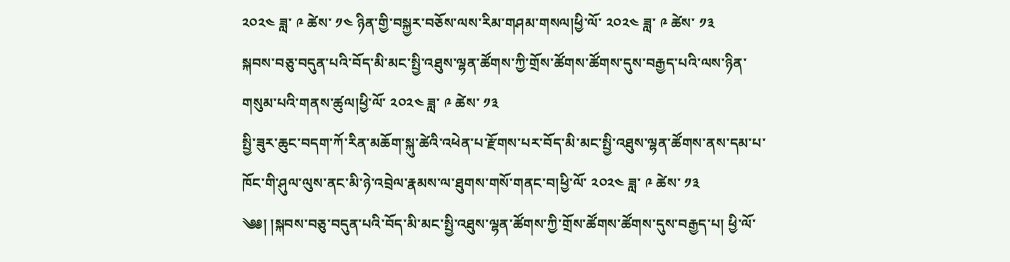༢༠༢༤ ཟླ་ ༩ ཚེས་ ༡༤ ཉིན་གྱི་བསྐྱར་བཅོས་ལས་རིམ་གཤམ་གསལ།ཕྱི་ལོ་ ༢༠༢༤ ཟླ་ ༩ ཚེས་ ༡༣
སྐབས་བཅུ་བདུན་པའི་བོད་མི་མང་སྤྱི་འཐུས་ལྷན་ཚོགས་ཀྱི་གྲོས་ཚོགས་ཚོགས་དུས་བརྒྱད་པའི་ལས་ཉིན་གསུམ་པའི་གནས་ཚུལ།ཕྱི་ལོ་ ༢༠༢༤ ཟླ་ ༩ ཚེས་ ༡༣
སྤྱི་ཟུར་ཆུང་བདག་ཀོ་རིན་མཆོག་སྐུ་ཚེའི་འཕེན་པ་རྫོགས་པར་བོད་མི་མང་སྤྱི་འཐུས་ལྷན་ཚོགས་ནས་དམ་པ་ཁོང་གི་ཤུལ་ལུས་ནང་མི་ཉེ་འབྲེལ་རྣམས་ལ་ཐུགས་གསོ་གནང་བ།ཕྱི་ལོ་ ༢༠༢༤ ཟླ་ ༩ ཚེས་ ༡༣
༄༅། །སྐབས་བཅུ་བདུན་པའི་བོད་མི་མང་སྤྱི་འཐུས་ལྷན་ཚོགས་ཀྱི་གྲོས་ཚོགས་ཚོགས་དུས་བརྒྱད་པ། ཕྱི་ལོ་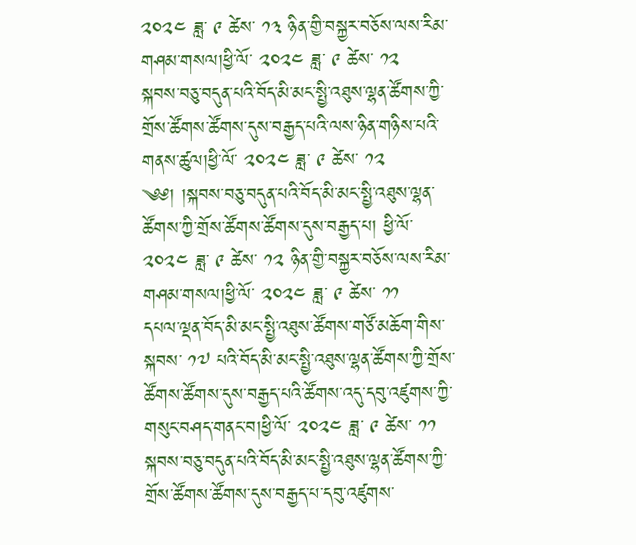༢༠༢༤ ཟླ་ ༩ ཚེས་ ༡༣ ཉིན་གྱི་བསྐྱར་བཅོས་ལས་རིམ་གཤམ་གསལ།ཕྱི་ལོ་ ༢༠༢༤ ཟླ་ ༩ ཚེས་ ༡༢
སྐབས་བཅུ་བདུན་པའི་བོད་མི་མང་སྤྱི་འཐུས་ལྷན་ཚོགས་ཀྱི་གྲོས་ཚོགས་ཚོགས་དུས་བརྒྱད་པའི་ལས་ཉིན་གཉིས་པའི་གནས་ཚུལ།ཕྱི་ལོ་ ༢༠༢༤ ཟླ་ ༩ ཚེས་ ༡༢
༄༅། །སྐབས་བཅུ་བདུན་པའི་བོད་མི་མང་སྤྱི་འཐུས་ལྷན་ཚོགས་ཀྱི་གྲོས་ཚོགས་ཚོགས་དུས་བརྒྱད་པ། ཕྱི་ལོ་ ༢༠༢༤ ཟླ་ ༩ ཚེས་ ༡༢ ཉིན་གྱི་བསྐྱར་བཅོས་ལས་རིམ་གཤམ་གསལ།ཕྱི་ལོ་ ༢༠༢༤ ཟླ་ ༩ ཚེས་ ༡༡
དཔལ་ལྡན་བོད་མི་མང་སྤྱི་འཐུས་ཚོགས་གཙོ་མཆོག་གིས་སྐབས་ ༡༧ པའི་བོད་མི་མང་སྤྱི་འཐུས་ལྷན་ཚོགས་ཀྱི་གྲོས་ཚོགས་ཚོགས་དུས་བརྒྱད་པའི་ཚོགས་འདུ་དབུ་འཛུགས་ཀྱི་གསུང་བཤད་གནང་བ།ཕྱི་ལོ་ ༢༠༢༤ ཟླ་ ༩ ཚེས་ ༡༡
སྐབས་བཅུ་བདུན་པའི་བོད་མི་མང་སྤྱི་འཐུས་ལྷན་ཚོགས་ཀྱི་གྲོས་ཚོགས་ཚོགས་དུས་བརྒྱད་པ་དབུ་འཛུགས་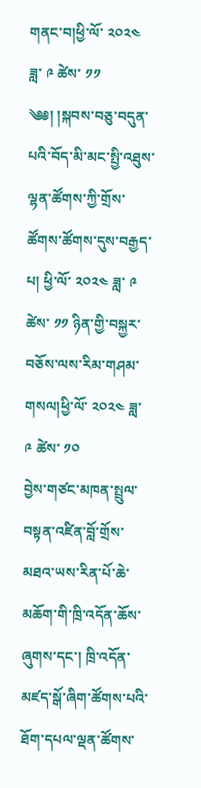གནང་བ།ཕྱི་ལོ་ ༢༠༢༤ ཟླ་ ༩ ཚེས་ ༡༡
༄༅། །སྐབས་བཅུ་བདུན་པའི་བོད་མི་མང་སྤྱི་འཐུས་ལྷན་ཚོགས་ཀྱི་གྲོས་ཚོགས་ཚོགས་དུས་བརྒྱད་པ། ཕྱི་ལོ་ ༢༠༢༤ ཟླ་ ༩ ཚེས་ ༡༡ ཉིན་གྱི་བསྐྱར་བཅོས་ལས་རིམ་གཤམ་གསལ།ཕྱི་ལོ་ ༢༠༢༤ ཟླ་ ༩ ཚེས་ ༡༠
བྱེས་གཙང་མཁན་སྤྲུལ་བསྟན་འཛིན་བློ་གྲོས་མཐའ་ཡས་རིན་པོ་ཆེ་མཆོག་གི་ཁྲི་འདོན་ཆོས་ཞུགས་དང་། ཁྲི་འདོན་མཛད་སྒོ་ཞིག་ཚོགས་པའི་ཐོག་དཔལ་ལྡན་ཚོགས་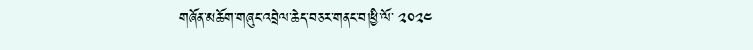གཞོན་མཆོག་གཞུང་འབྲེལ་ཆེད་བཅར་གནང་བ།ཕྱི་ལོ་ ༢༠༢༤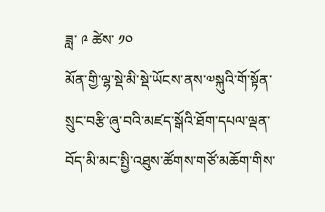ཟླ་ ༩ ཚེས་ ༡༠
མོན་གྱི་ལྷ་སྡེ་མི་སྡེ་ཡོངས་ནས་༧སྐུའི་གོ་སྟོན་སྲུང་བརྩི་ཞུ་བའི་མཛད་སྒོའི་ཐོག་དཔལ་ལྡན་བོད་མི་མང་སྤྱི་འཐུས་ཚོགས་གཙོ་མཆོག་གིས་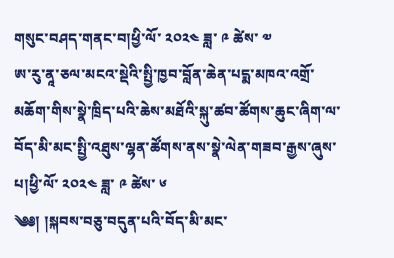གསུང་བཤད་གནང་བ།ཕྱི་ལོ་ ༢༠༢༤ ཟླ་ ༩ ཚེས་ ༧
ཨ་རུ་ནཱ་ཅལ་མངའ་སྡེའི་སྤྱི་ཁྱབ་བློན་ཆེན་པདྨ་མཁའ་འགྲོ་མཆོག་གིས་སྣེ་ཁྲིད་པའི་ཆེས་མཐོའི་སྐུ་ཚབ་ཚོགས་ཆུང་ཞིག་ལ་བོད་མི་མང་སྤྱི་འཐུས་ལྷན་ཚོགས་ནས་སྣེ་ལེན་གཟབ་རྒྱས་ཞུས་པ།ཕྱི་ལོ་ ༢༠༢༤ ཟླ་ ༩ ཚེས་ ༦
༄༅། །སྐབས་བཅུ་བདུན་པའི་བོད་མི་མང་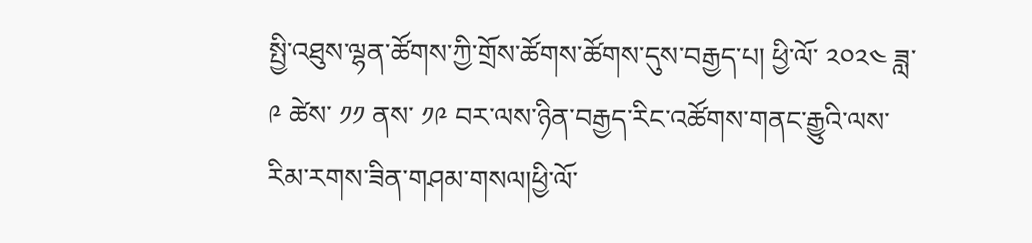སྤྱི་འཐུས་ལྷན་ཚོགས་ཀྱི་གྲོས་ཚོགས་ཚོགས་དུས་བརྒྱད་པ། ཕྱི་ལོ་ ༢༠༢༤ ཟླ་ ༩ ཚེས་ ༡༡ ནས་ ༡༩ བར་ལས་ཉིན་བརྒྱད་རིང་འཚོགས་གནང་རྒྱུའི་ལས་རིམ་རགས་ཟིན་གཤམ་གསལ།ཕྱི་ལོ་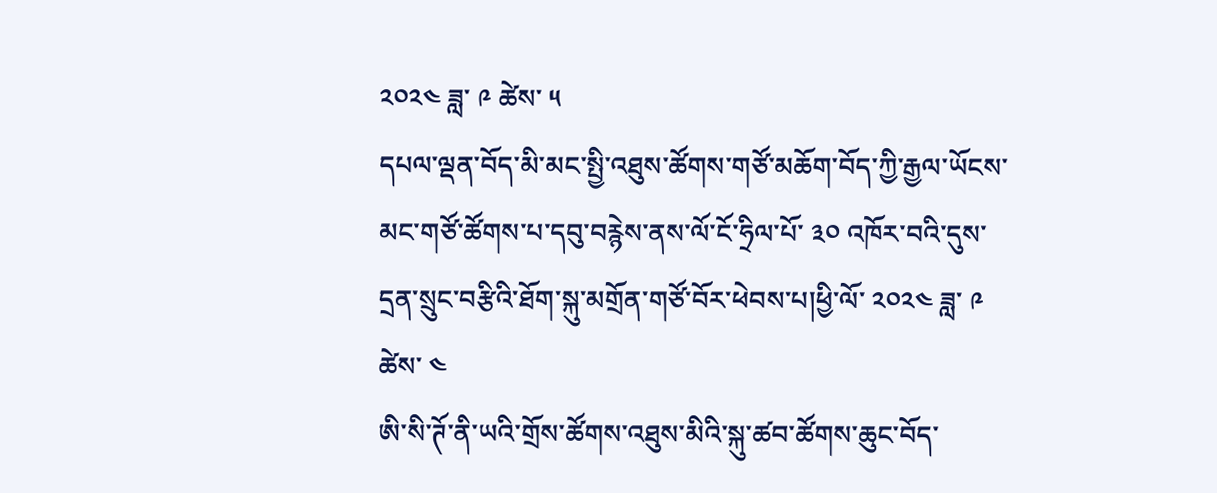༢༠༢༤ ཟླ་ ༩ ཚེས་ ༥
དཔལ་ལྡན་བོད་མི་མང་སྤྱི་འཐུས་ཚོགས་གཙོ་མཆོག་བོད་ཀྱི་རྒྱལ་ཡོངས་མང་གཙོ་ཚོགས་པ་དབུ་བརྙེས་ནས་ལོ་ངོ་ཧྲིལ་པོ་ ༣༠ འཁོར་བའི་དུས་དྲན་སྲུང་བརྩིའི་ཐོག་སྐུ་མགྲོན་གཙོ་བོར་ཕེབས་པ།ཕྱི་ལོ་ ༢༠༢༤ ཟླ་ ༩ ཚེས་ ༤
ཨི་སི་ཊོ་ནི་ཡའི་གྲོས་ཚོགས་འཐུས་མིའི་སྐུ་ཚབ་ཚོགས་ཆུང་བོད་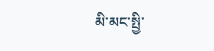མི་མང་སྤྱི་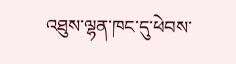འཐུས་ལྷན་ཁང་དུ་ཕེབས་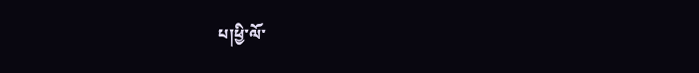པ།ཕྱི་ལོ་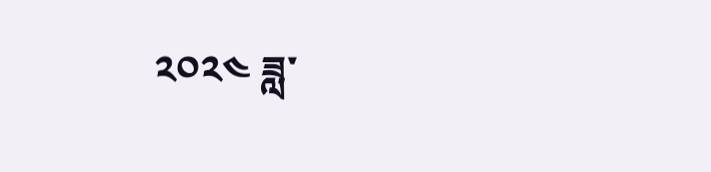༢༠༢༤ ཟླ་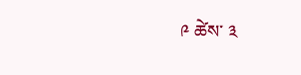༩ ཚེས་ ༣